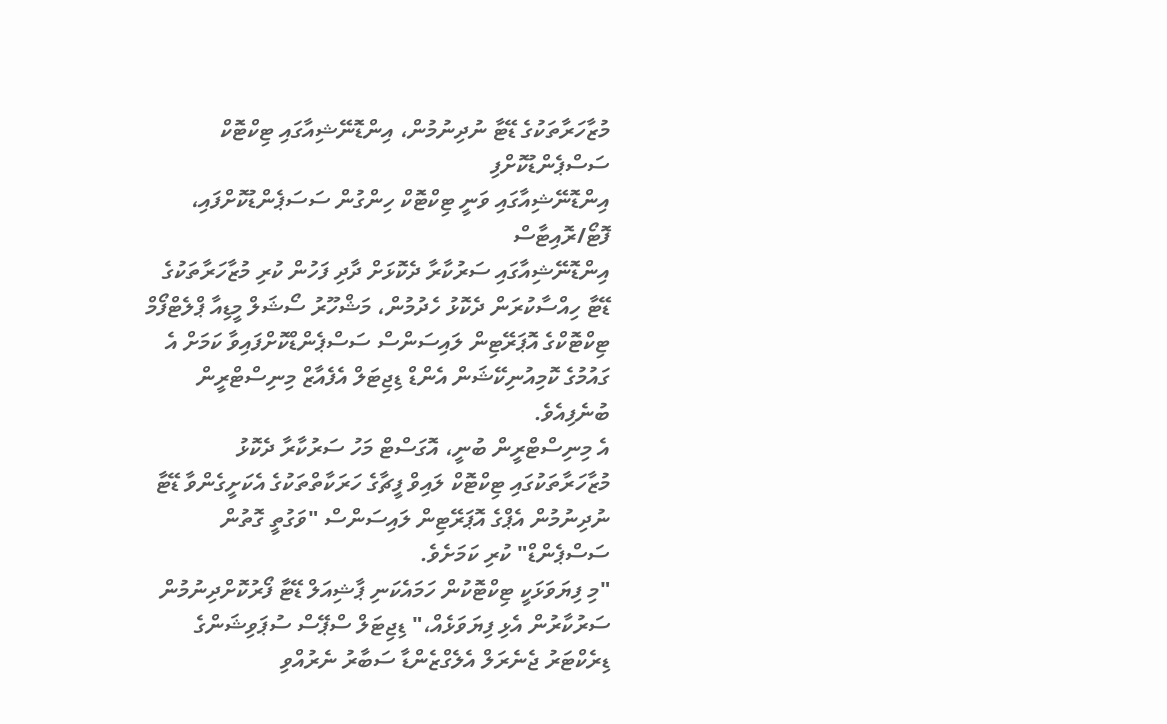މުޒާހަރާތަކުގެ ޑޭޓާ ނުދިނުމުން، އިންޑޮނޭޝިއާގައި ޓިކްޓޮކް ސަސްޕެންޑުކޮށްފި
އިންޑޮނޭޝިއާގައި ވަނީ ޓިކްޓޮކް ހިންގުން ސަސަޕެންޑުކޮށްފައި، ފޮޓޯ/ރޮއިޓާސް
އިންޑޮނޭޝިއާގައި ސަރުކާރާ ދެކޮޅަށް ދާދި ފަހުން ކުރި މުޒާހަރާތަކުގެ ޑޭޓާ ހިއްސާކުރަން ދެކޮޅު ހެދުމުން، މަޝްހޫރު ސޯޝަލް މީޑިއާ ޕްލެޓްފޯމް ޓިކްޓޮކްގެ އޮޕަރޭޓިން ލައިސަންސް ސަސްޕެންޑްކޮށްފައިވާ ކަމަށް އެ ގައުމުގެ ކޮމިއުނިކޭޝަން އެންޑް ޑިޖިޓަލް އެފެއާޒް މިނިސްޓްރީން ބުނެފިއެވެ.
އެ މިނިސްޓްރީން ބުނީ، އޮގަސްޓް މަހު ސަރުކާރާ ދެކޮޅު މުޒާހަރާތަކުގައި ޓިކްޓޮކް ލައިވް ފީޗާގެ ހަރަކާތްތަކުގެ އެކަށީގެންވާ ޑޭޓާ ނުދިނުމުން އެޕްގެ އޮޕަރޭޓިން ލައިސަންސް "ވަގުތީ ގޮތުން ސަސްޕެންޑް" ކުރި ކަމަށެވެ.
"މި ފިޔަވަޅަކީ ޓިކްޓޮކުން ހަމައެކަނި ޕާޝިއަލް ޑޭޓާ ފޯރުކޮށްދިނުމުން ސަރުކާރުން އެޅި ފިޔަވަޅެއް،" ޑިޖިޓަލް ސްޕޭސް ސުޕަވިޝަންގެ ޑިރެކްޓަރު ޖެނެރަލް އެލެގްޒެންޑާ ސަބާރު ނެރުއްވި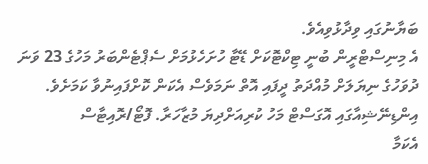ބަޔާނުގައި ވިދާޅުވިއެވެ.
އެ މިނިސްޓްރީން ބުނީ ޓިކްޓޮކަށް ޑޭޓާ ހުށަހެޅުމަށް ސެޕްޓެންބަރު މަހުގެ 23 ވަނަ ދުވަހުގެ ނިޔަލަށް މުއްދަތު ދީފައި އޮތް ނަމަވެސް އެކަން ކޮށްފައިނުވާ ކަމަށެވެ.
އިންޑިނޭޝިއާގައި އޮގަސްޓް މަހު ކުރިއަށްދިޔަ މުޒާހަރާ. ފޮޓޯ/ރޮއިޓާސް
އެކަމާ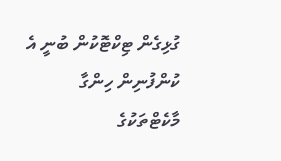ގުޅިގެން ޓިކްޓޮކުން ބުނީ އެ ކުންފުނިން ހިންގާ މާކެޓްތަކުގެ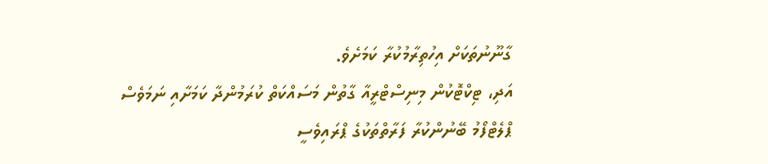ގާނޫނުތަކަށް އިހުތިރާމުކުރާ ކަމަށެވެ.
އަދި، ޓިކްޓޮކުން މިނިސްޓްރީއާ ގާތުން މަސައްކަތް ކުރަމުންދާ ކަމަށާއި ނަމަވެސް ޕްލެޓްފޯމު ބޭނުންކުރާ ފަރާތްތަކުގެ ޕްރައިވެސީ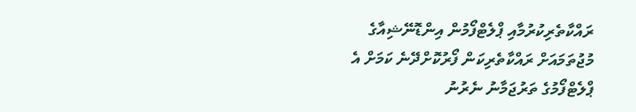ރައްކާތެރިކުރުމާއި ޕްލެޓްފޯމުން އިންޑޮނޭޝިއާގެ މުޖުތަމައަށް ރައްކާތެރިކަން ފޯރުކޮށްދޭނެ ކަމަށް އެ ޕްލެޓްފޯމުގެ ތަރުޖަމާނު ނެރުނު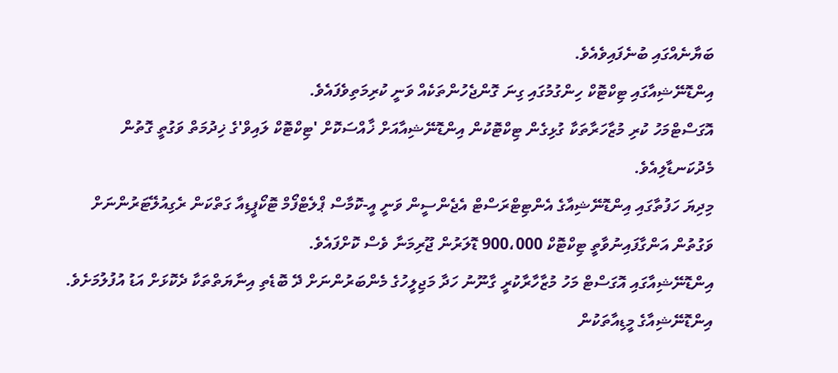ބަޔާނެއްގައި ބުނެފައިވެއެވެ.
އިންޑޮނޭޝިއާގައި ޓިކްޓޮކް ހިންގުމުގައި ގިނަ ގޮންޖެހުންތަކެއް ވަނީ ކުރިމަތިވެފައެވެ.
އޮގަސްޓްމަހު ކުރި މުޒާހަރާތަކާ ގުޅިގެން ޓިކްޓޮކުން އިންޑޮނޭޝިއާއަށް ޚާއްސަކޮށް 'ޓިކްޓޮކް ލައިވް'ގެ ޚިދުމަތް ވަގުތީ ގޮތުން މެދުކަނޑާލިއެވެ.
މިދިޔަ ހަފުތާގައި އިންޑޮނޭޝިއާގެ އެންޓިޓްރަސްޓް އެޖެންސީން ވަނީ އީ-ކޮމާސް ޕްލެޓްފޯމް ޓޮކޯޕީޑިއާ ގަތްކަން ރެގިއުލޭޓަރުންނަށް ވަގުތުން އަންގާފައިނުވާތީ ޓިކްޓޮކް 900،000 ޑޮލަރުން ޖޫރިމަނާ ވެސް ކޮށްފައެވެ.
އިންޑޮނޭޝިއާގައި އޮގަސްޓް މަހު މުޒާހާރާކުރީ ގާނޫނު ހަދާ މަޖިލީހުގެ މެންބަރުންނަށް ދޭ ބޮޑެތި އިނާޔަތްތަކާ ދެކޮޅަށް އަޑު އުފުލުމަށެވެ.
އިންޑޮނޭޝިއާގެ މީޑިއާތަކުން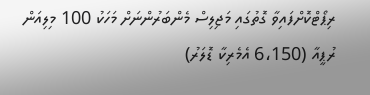ރިޕޯޓްކޮށްފައިވާ ގޮތުގައި މަޖިލިސް މެންބަރުންނަށް މަހަކު 100 މިލިއަން ރުޕީއާ (6،150 އެމެރިކާ ޑޮލަރު)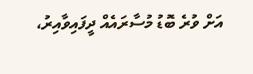އަށް ވުރެ ބޮޑު މުސާރައެއް ދީފައިވާއިރު،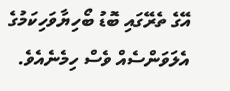އޭގެ ތެރޭގައި ބޮޑު ބޯހިޔާވަހިކަމުގެ އެލަވަންސެއް ވެސް ހިމެނެއެވެ.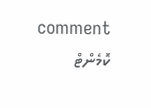comment ކޮމެންޓް